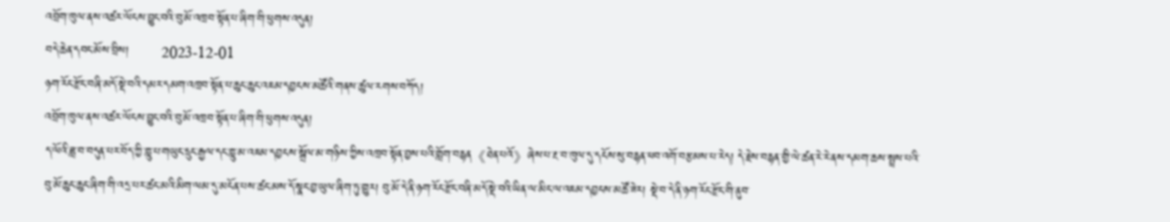འབྲོག་ཁུལ་ནས་འཚར་ལོངས་བྱུང་བའི་བུ་མོ་འཁྲབ་སྟོན་པ་ཞིག་གི་ཕུགས་འདུན།
བདེ་ཆེན་དབང་མོས་བྲིས།        2023-12-01
ཉག་རོང་རྫོང་བཞི་མདོ་སྡེ་བའི་དམར་དམག་འཁྲབ་སྟོན་པ་ཆུང་ཆུང་འཇམ་དབྱངས་མཚོའི་གནས་ཚུལ་རགས་བཀོད།
འབྲོག་ཁུལ་ནས་འཚར་ལོངས་བྱུང་བའི་བུ་མོ་འཁྲབ་སྟོན་པ་ཞིག་གི་ཕུགས་འདུན།
ད་ལོའི་ཟླ་བ་བདུན་པར་བོད་ཀྱི་གླུ་པ་གཡུང་དྲུང་རྒྱལ་དང་གླུ་མ་འཇམ་དབྱངས་སྒྲོལ་མ་གཉིས་ཀྱིས་འཁྲབ་སྟོན་བྱས་པའི་གློག་བརྙན《ཐེན་པའོ》ཞེས་པ་རྔ་བ་ཁུལ་དུ་དངོས་སུ་བརྙན་ཕབ་འགོ་བརྩམས་པ་རེད། དེ་རྗེས་བརྙན་གྱི་ལེ་ཚན་རེ་རེ་ནས་དམག་ཆས་སྤྲས་པའི་བུ་མོ་ཆུང་ཆུང་ཞིག་གི་འདྲ་པར་ཚང་མའི་མིག་ལམ་དུ་མངོན་པས་ཚང་མས་དོ་སྣང་བྱ་ཡུལ་ཞིག་ཏུ་གྱུར། བུ་མོ་དེ་ནི་ཉག་རོང་རྫོང་བཞི་མདོ་སྡེ་བའི་ཡིན་ལ་མིང་ལ་འཇམ་དབྱངས་མཚོ་ཟེར། སྡེ་བ་དེ་ནི་ཉག་རོང་རྫོང་གི་ནུབ་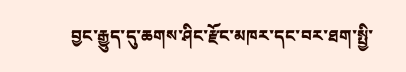བྱང་རྒྱུད་དུ་ཆགས་ཤིང་རྫོང་མཁར་དང་བར་ཐག་སྤྱི་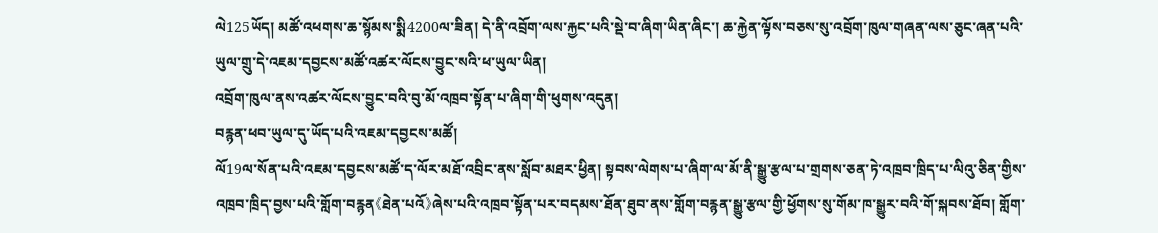ལེ125ཡོད། མཚོ་འཕགས་ཆ་སྙོམས་སྨི4200ལ་ཟིན། དེ་ནི་འབྲོག་ལས་རྐྱང་པའི་སྡེ་བ་ཞིག་ཡིན་ཞིང་། ཆ་རྐྱེན་ལྟོས་བཅས་སུ་འབྲོག་ཁུལ་གཞན་ལས་ཅུང་ཞན་པའི་ཡུལ་གྲུ་དེ་འཇམ་དབྱངས་མཚོ་འཚར་ལོངས་བྱུང་སའི་ཕ་ཡུལ་ཡིན།
འབྲོག་ཁུལ་ནས་འཚར་ལོངས་བྱུང་བའི་བུ་མོ་འཁྲབ་སྟོན་པ་ཞིག་གི་ཕུགས་འདུན།
བརྙན་ཕབ་ཡུལ་དུ་ཡོད་པའི་འཇམ་དབྱངས་མཚོ།
ལོ19ལ་སོན་པའི་འཇམ་དབྱངས་མཚོ་ད་ལོར་མཐོ་འབྲིང་ནས་སློབ་མཐར་ཕྱིན། སྟབས་ལེགས་པ་ཞིག་ལ་མོ་ནི་སྒྱུ་རྩལ་པ་གྲགས་ཅན་ཏེ་འཁྲབ་ཁྲིད་པ་ལིའུ་ཅིན་གྱིས་འཁྲབ་ཁྲིད་བྱས་པའི་གློག་བརྙན《ཐེན་པའོ》ཞེས་པའི་འཁྲབ་སྟོན་པར་བདམས་ཐོན་ཐུབ་ནས་གློག་བརྙན་སྒྱུ་རྩལ་གྱི་ཕྱོགས་སུ་གོམ་ཁ་སྒྱུར་བའི་གོ་སྐབས་ཐོབ། གློག་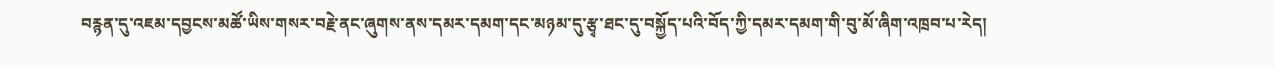བརྙན་དུ་འཇམ་དབྱངས་མཚོ་ཡིས་གསར་བརྗེ་ནང་ཞུགས་ནས་དམར་དམག་དང་མཉམ་དུ་རྩྭ་ཐང་དུ་བསྐྱོད་པའི་བོད་ཀྱི་དམར་དམག་གི་བུ་མོ་ཞིག་འཁྲབ་པ་རེད།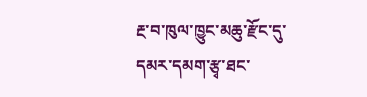རྔ་བ་ཁུལ་ཁྱུང་མཆུ་རྫོང་དུ་དམར་དམག་རྩྭ་ཐང་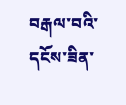བརྒལ་བའི་དངོས་ཟིན་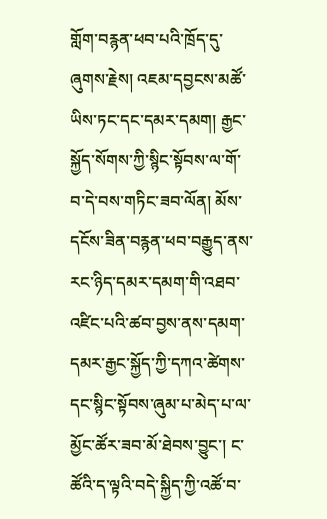གློག་བརྙན་ཕབ་པའི་ཁྲོད་དུ་ཞུགས་རྗེས། འཇམ་དབྱངས་མཚོ་ཡིས་ཏང་དང་དམར་དམག། རྒྱང་སྐྱོད་སོགས་ཀྱི་སྙིང་སྟོབས་ལ་གོ་བ་དེ་བས་གཏིང་ཟབ་ལོན། མོས་དངོས་ཟིན་བརྙན་ཕབ་བརྒྱུད་ནས་རང་ཉིད་དམར་དམག་གི་འཐབ་འཛིང་པའི་ཚབ་བྱས་ནས་དམག་དམར་རྒྱང་སྐྱོད་ཀྱི་དཀའ་ཚེགས་དང་སྙིང་སྟོབས་ཞུམ་པ་མེད་པ་ལ་མྱོང་ཚོར་ཟབ་མོ་ཐེབས་བྱུང་། ང་ཚོའི་ད་ལྟའི་བདེ་སྐྱིད་ཀྱི་འཚོ་བ་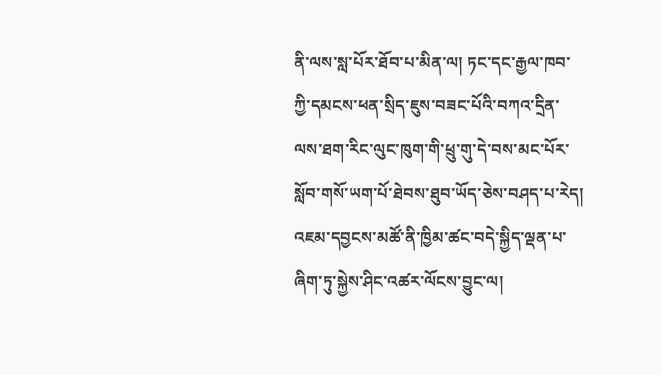ནི་ལས་སླ་པོར་ཐོབ་པ་མིན་ལ། ཏང་དང་རྒྱལ་ཁབ་ཀྱི་དམངས་ཕན་སྲིད་ཇུས་བཟང་པོའི་བཀའ་དྲིན་ལས་ཐག་རིང་ལུང་ཁུག་གི་ཕྲུ་གུ་དེ་བས་མང་པོར་སློབ་གསོ་ཡག་པོ་ཐེབས་ཐུབ་ཡོད་ཅེས་བཤད་པ་རེད།
འཇམ་དབྱངས་མཚོ་ནི་ཁྱིམ་ཚང་བདེ་སྐྱིད་ལྡན་པ་ཞིག་ཏུ་སྐྱེས་ཤིང་འཚར་ལོངས་བྱུང་ལ།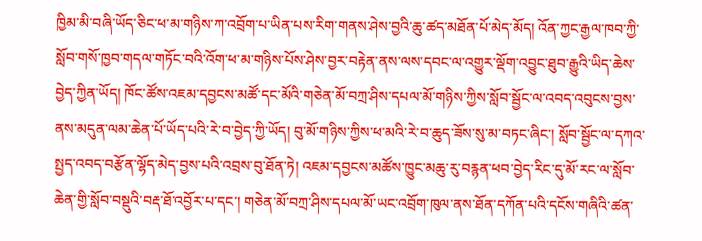ཁྱིམ་མི་བཞི་ཡོད་ཅིང་ཕ་མ་གཉིས་ཀ་འབྲོག་པ་ཡིན་པས་རིག་གནས་ཤེས་བྱའི་ཆུ་ཚད་མཐོན་པོ་མེད་མོད། འོན་ཀྱང་རྒྱལ་ཁབ་ཀྱི་སློབ་གསོ་ཁྱབ་གདལ་གཏོང་བའི་འོག་ཕ་མ་གཉིས་པོས་ཤེས་བྱར་བརྟེན་ནས་ལས་དབང་ལ་འགྱུར་ལྡོག་འབྱུང་ཐུབ་རྒྱུའི་ཡིད་ཆེས་བྱེད་ཀྱིན་ཡོད། ཁོང་ཚོས་འཇམ་དབྱངས་མཚོ་དང་མོའི་གཅེན་མོ་བཀྲ་ཤིས་དཔལ་མོ་གཉིས་ཀྱིས་སློབ་སྦྱོང་ལ་འབད་འབུངས་བྱས་ནས་མདུན་ལམ་ཆེན་པོ་ཡོད་པའི་རེ་བ་བྱེད་ཀྱི་ཡོད། བུ་མོ་གཉིས་ཀྱིས་ཕ་མའི་རེ་བ་ཆུད་ཟོས་སུ་མ་བཏང་ཞིང་། སློབ་སྦྱོང་ལ་དཀའ་སྤྱད་འབད་བརྩོན་ལྷོད་མེད་བྱས་པའི་འབྲས་བུ་ཐོན་ཏེ། འཇམ་དབྱངས་མཚོས་ཁྱུང་མཆུ་རུ་བརྙན་ཕབ་བྱེད་རིང་དུ་མོ་རང་ལ་སློབ་ཆེན་གྱི་སློབ་བསྡུའི་བརྡ་ཐོ་འབྱོར་པ་དང་། གཅེན་མོ་བཀྲ་ཤིས་དཔལ་མོ་ཡང་འབྲོག་ཁུལ་ནས་ཐོན་དཀོན་པའི་དངོས་གཞིའི་ཚན་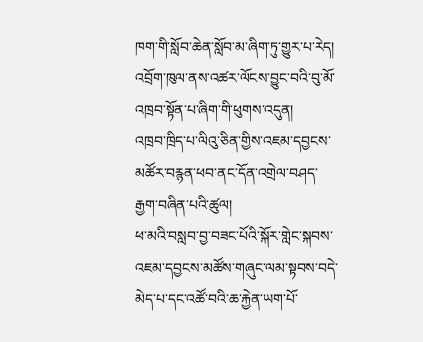ཁག་གི་སློབ་ཆེན་སློབ་མ་ཞིག་ཏུ་གྱུར་པ་རེད།
འབྲོག་ཁུལ་ནས་འཚར་ལོངས་བྱུང་བའི་བུ་མོ་འཁྲབ་སྟོན་པ་ཞིག་གི་ཕུགས་འདུན།
འཁྲབ་ཁྲིད་པ་ལིའུ་ཅིན་གྱིས་འཇམ་དབྱངས་མཚོར་བརྙན་ཕབ་ནང་དོན་འགྲེལ་བཤད་རྒྱག་བཞིན་པའི་ཚུལ།
ཕ་མའི་བསླབ་བྱ་བཟང་པོའི་སྐོར་གླེང་སྐབས་འཇམ་དབྱངས་མཚོས་གཞུང་ལམ་སྟབས་བདེ་མེད་པ་དང་འཚོ་བའི་ཆ་རྐྱེན་ཡག་པོ་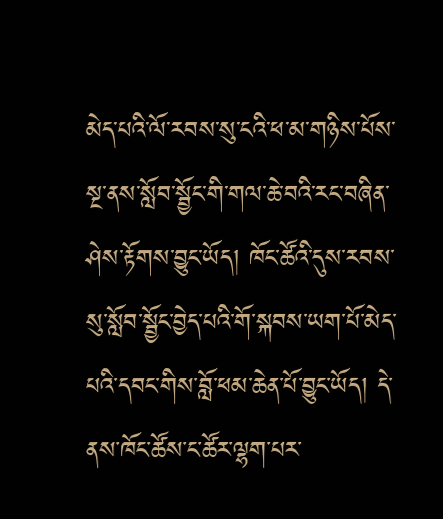མེད་པའི་ལོ་རབས་སུ་ངའི་ཕ་མ་གཉིས་པོས་སྔ་ནས་སློབ་སྦྱོང་གི་གལ་ཆེ་བའི་རང་བཞིན་ཤེས་རྟོགས་བྱུང་ཡོད། ཁོང་ཚོའི་དུས་རབས་སུ་སློབ་སྦྱོང་བྱེད་པའི་གོ་སྐབས་ཡག་པོ་མེད་པའི་དབང་གིས་བློ་ཕམ་ཆེན་པོ་བྱུང་ཡོད། དེ་ནས་ཁོང་ཚོས་ང་ཚོར་ལྷག་པར་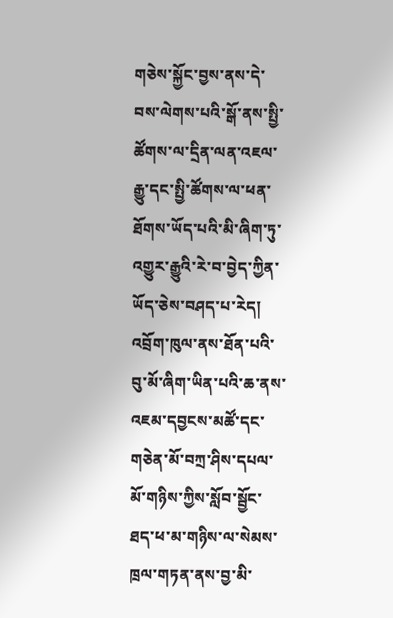གཅེས་སྐྱོང་བྱས་ནས་དེ་བས་ལེགས་པའི་སྒོ་ནས་སྤྱི་ཚོགས་ལ་དྲིན་ལན་འཇལ་རྒྱུ་དང་སྤྱི་ཚོགས་ལ་ཕན་ཐོགས་ཡོད་པའི་མི་ཞིག་ཏུ་འགྱུར་རྒྱུའི་རེ་བ་བྱེད་ཀྱིན་ཡོད་ཅེས་བཤད་པ་རེད།
འབྲོག་ཁུལ་ནས་ཐོན་པའི་བུ་མོ་ཞིག་ཡིན་པའི་ཆ་ནས་འཇམ་དབྱངས་མཚོ་དང་གཅེན་མོ་བཀྲ་ཤིས་དཔལ་མོ་གཉིས་ཀྱིས་སློབ་སྦྱོང་ཐད་ཕ་མ་གཉིས་ལ་སེམས་ཁྲལ་གཏན་ནས་བྱ་མི་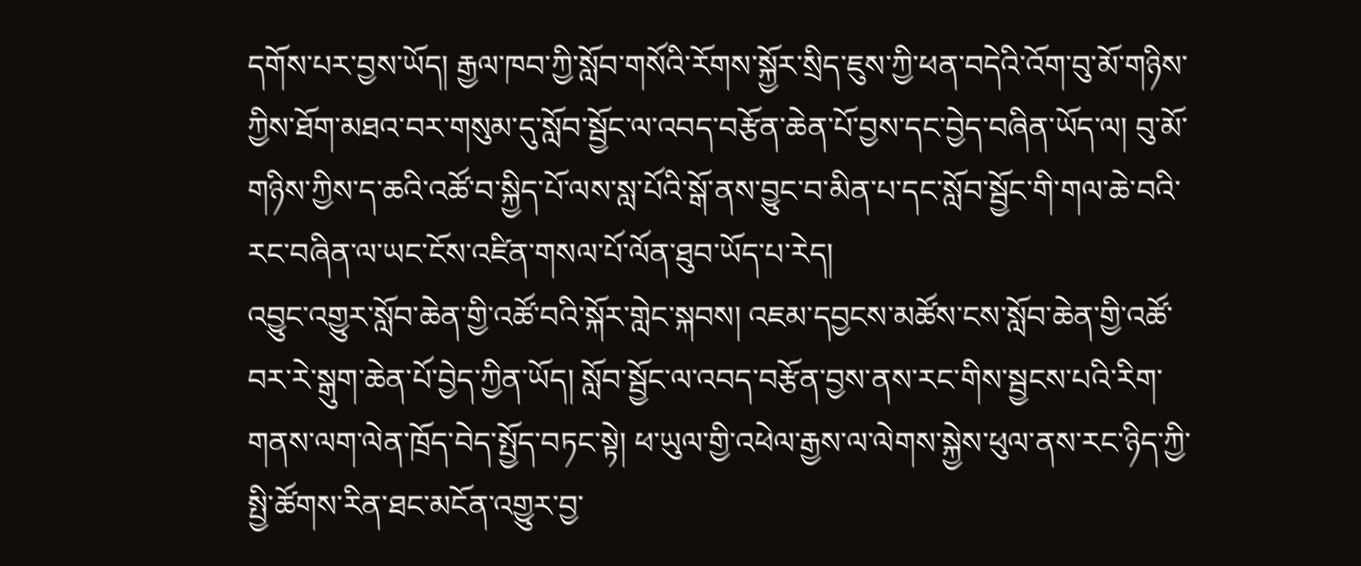དགོས་པར་བྱས་ཡོད། རྒྱལ་ཁབ་ཀྱི་སློབ་གསོའི་རོགས་སྐྱོར་སྲིད་ཇུས་ཀྱི་ཕན་བདེའི་འོག་བུ་མོ་གཉིས་ཀྱིས་ཐོག་མཐའ་བར་གསུམ་དུ་སློབ་སྦྱོང་ལ་འབད་བརྩོན་ཆེན་པོ་བྱས་དང་བྱེད་བཞིན་ཡོད་ལ། བུ་མོ་གཉིས་ཀྱིས་ད་ཆའི་འཚོ་བ་སྐྱིད་པོ་ལས་སླ་པོའི་སྒོ་ནས་བྱུང་བ་མིན་པ་དང་སློབ་སྦྱོང་གི་གལ་ཆེ་བའི་རང་བཞིན་ལ་ཡང་ངོས་འཛིན་གསལ་པོ་ལོན་ཐུབ་ཡོད་པ་རེད།
འབྱུང་འགྱུར་སློབ་ཆེན་གྱི་འཚོ་བའི་སྐོར་གླེང་སྐབས། འཇམ་དབྱངས་མཚོས་ངས་སློབ་ཆེན་གྱི་འཚོ་བར་རེ་སྒུག་ཆེན་པོ་བྱེད་ཀྱིན་ཡོད། སློབ་སྦྱོང་ལ་འབད་བརྩོན་བྱས་ནས་རང་གིས་སྦྱངས་པའི་རིག་གནས་ལག་ལེན་ཁྲོད་བེད་སྤྱོད་བཏང་སྟེ། ཕ་ཡུལ་གྱི་འཕེལ་རྒྱས་ལ་ལེགས་སྐྱེས་ཕུལ་ནས་རང་ཉིད་ཀྱི་སྤྱི་ཚོགས་རིན་ཐང་མངོན་འགྱུར་བྱ་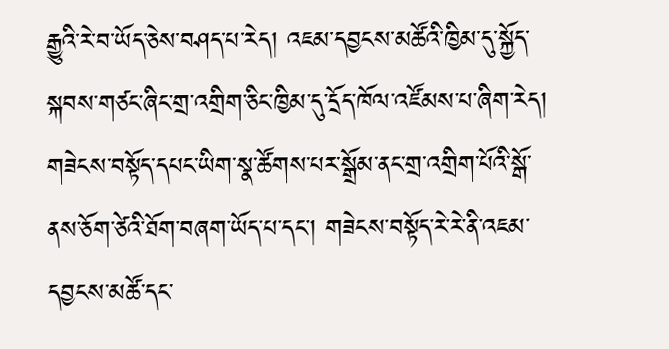རྒྱུའི་རེ་བ་ཡོད་ཅེས་བཤད་པ་རེད། འཇམ་དབྱངས་མཚོའི་ཁྱིམ་དུ་སྐྱོད་སྐབས་གཙང་ཞིང་གྲ་འགྲིག་ཅིང་ཁྱིམ་དུ་དྲོད་ཁོལ་འཛོམས་པ་ཞིག་རེད། གཟེངས་བསྟོད་དཔང་ཡིག་སྣ་ཚོགས་པར་སྒྲོམ་ནང་གྲ་འགྲིག་པོའི་སྒོ་ནས་ཅོག་ཙེའི་ཐོག་བཞག་ཡོད་པ་དང་། གཟེངས་བསྟོད་རེ་རེ་ནི་འཇམ་དབྱངས་མཚོ་དང་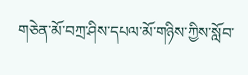གཅེན་མོ་བཀྲ་ཤིས་དཔལ་མོ་གཉིས་ཀྱིས་སློབ་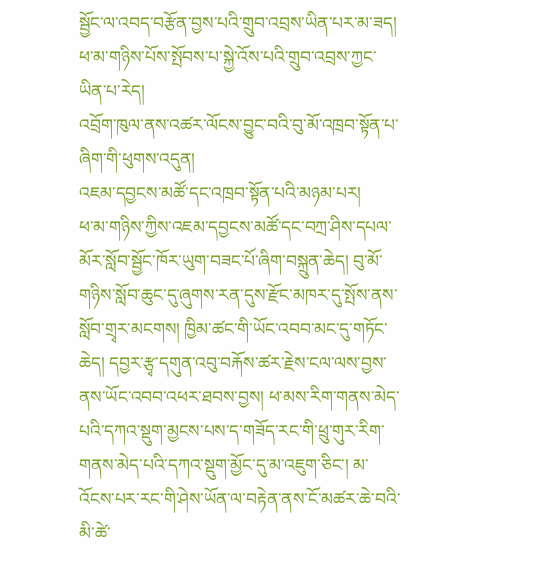སྦྱོང་ལ་འབད་བརྩོན་བྱས་པའི་གྲུབ་འབྲས་ཡིན་པར་མ་ཟད། ཕ་མ་གཉིས་པོས་སྤོབས་པ་སྐྱེ་འོས་པའི་གྲུབ་འབྲས་ཀྱང་ཡིན་པ་རེད།
འབྲོག་ཁུལ་ནས་འཚར་ལོངས་བྱུང་བའི་བུ་མོ་འཁྲབ་སྟོན་པ་ཞིག་གི་ཕུགས་འདུན།
འཇམ་དབྱངས་མཚོ་དང་འཁྲབ་སྟོན་པའི་མཉམ་པར།
ཕ་མ་གཉིས་ཀྱིས་འཇམ་དབྱངས་མཚོ་དང་བཀྲ་ཤིས་དཔལ་མོར་སློབ་སྦྱོང་ཁོར་ཡུག་བཟང་པོ་ཞིག་བསྐྲུན་ཆེད། བུ་མོ་གཉིས་སློབ་ཆུང་དུ་ཞུགས་རན་དུས་རྫོང་མཁར་དུ་སྤོས་ནས་སློབ་གྲྭར་མངགས། ཁྱིམ་ཚང་གི་ཡོང་འབབ་མང་དུ་གཏོང་ཆེད། དབྱར་རྩྭ་དགུན་འབུ་བརྐོས་ཚར་རྗེས་ངལ་ལས་བྱས་ནས་ཡོང་འབབ་འཕར་ཐབས་བྱས། ཕ་མས་རིག་གནས་མེད་པའི་དཀའ་སྡུག་མྱངས་པས་ད་གཟོད་རང་གི་ཕྲུ་གུར་རིག་གནས་མེད་པའི་དཀའ་སྡུག་མྱོང་དུ་མ་འཇུག་ཅིང་། མ་འོངས་པར་རང་གི་ཤེས་ཡོན་ལ་བརྟེན་ནས་ངོ་མཚར་ཆེ་བའི་མི་ཚེ་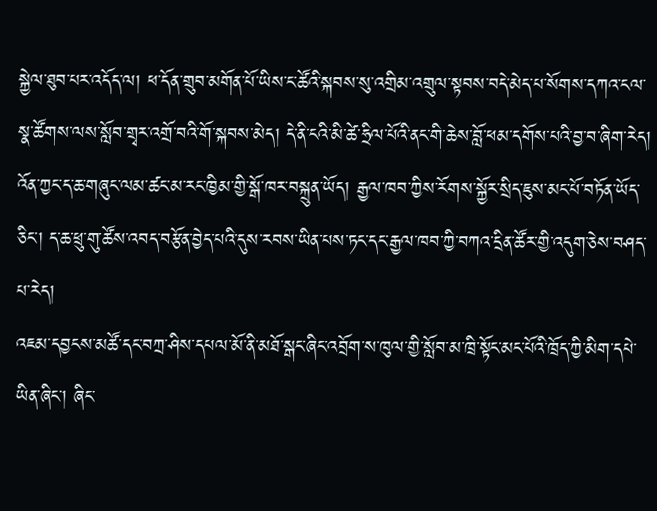སྐྱེལ་ཐུབ་པར་འདོད་ལ། ཕ་དོན་གྲུབ་མགོན་པོ་ཡིས་ང་ཚོའི་སྐབས་སུ་འགྲིམ་འགྲུལ་སྟབས་བདེ་མེད་པ་སོགས་དཀའ་ངལ་སྣ་ཚོགས་ལས་སློབ་གྲྭར་འགྲོ་བའི་གོ་སྐབས་མེད། དེ་ནི་ངའི་མི་ཚེ་ཧྲིལ་པོའི་ནང་གི་ཆེས་བློ་ཕམ་དགོས་པའི་བྱ་བ་ཞིག་རེད། འོན་ཀྱང་ད་ཆ་གཞུང་ལམ་ཚང་མ་རང་ཁྱིམ་གྱི་སྒོ་ཁར་བསྐྲུན་ཡོད། རྒྱལ་ཁབ་ཀྱིས་རོགས་སྐྱོར་སྲིད་ཇུས་མང་པོ་བཏོན་ཡོད་ཅིང་། ད་ཆ་ཕྲུ་གུ་ཚོས་འབད་བརྩོན་བྱེད་པའི་དུས་རབས་ཡིན་པས་ཏང་དང་རྒྱལ་ཁབ་ཀྱི་བཀའ་དྲིན་ཚོར་གྱི་འདུག་ཅེས་བཤད་པ་རེད།
འཇམ་དབྱངས་མཚོ་དང་བཀྲ་ཤིས་དཔལ་མོ་ནི་མཐོ་སྒང་ཞིང་འབྲོག་ས་ཁུལ་གྱི་སློབ་མ་ཁྲི་སྟོང་མང་པོའི་ཁྲོད་ཀྱི་མིག་དཔེ་ཡིན་ཞིང་། ཞིང་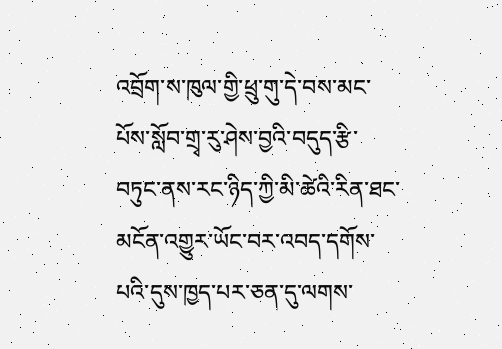འབྲོག་ས་ཁུལ་གྱི་ཕྲུ་གུ་དེ་བས་མང་པོས་སློབ་གྲྭ་རུ་ཤེས་བྱའི་བདུད་རྩི་བཏུང་ནས་རང་ཉིད་ཀྱི་མི་ཚེའི་རིན་ཐང་མངོན་འགྱུར་ཡོང་བར་འབད་དགོས་པའི་དུས་ཁྱད་པར་ཅན་དུ་ལགས་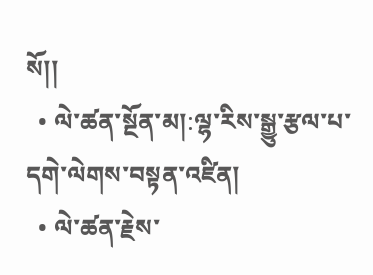སོ།།
  • ལེ་ཚན་སྔོན་མ།:ལྷ་རིས་སྒྱུ་རྩལ་པ་དགེ་ལེགས་བསྟན་འཛིན།
  • ལེ་ཚན་རྗེས་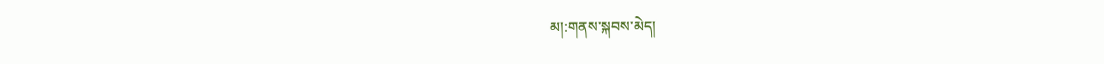མ།:གནས་སྐབས་མེད།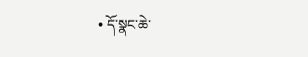• དོ་སྣང་ཆེ་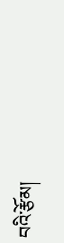བའི་རྩོམ།